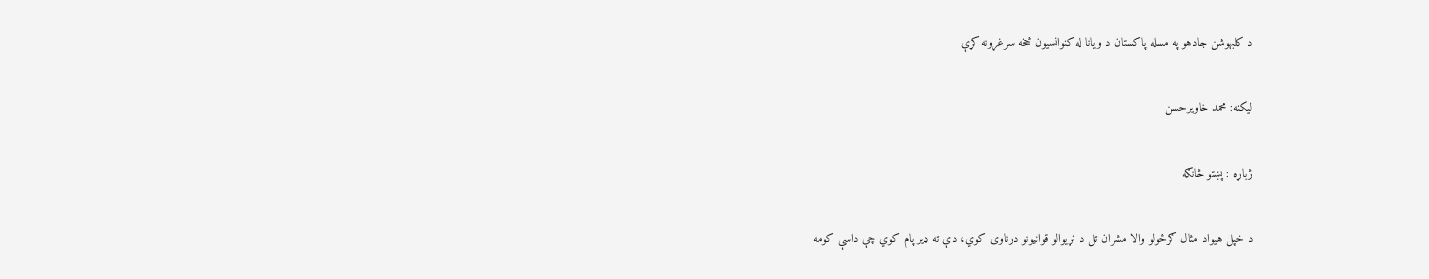د کلبهوشن جادهو په مسله پاکستان د ویانا له کنوانسیون څخه سرغړونه کړې

لیکنه: محمد خاویرحسن

ژباړه : پښتو څانګه

د خپل هیواد مثال ګرځولو والا مشران تل د نړیوالو قوانیونو درناوی کوي، دې ته ډیر پام کوي چې داسې کومه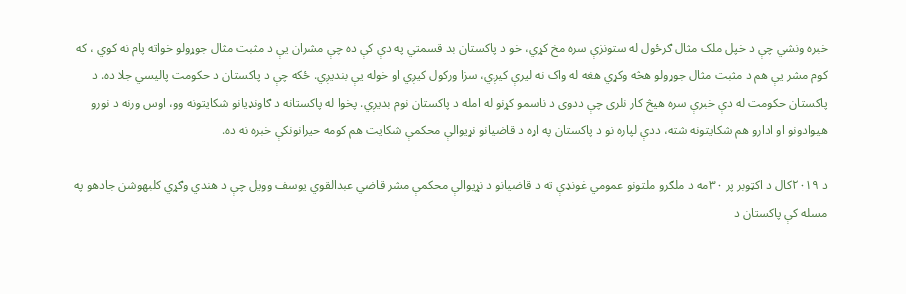خبره ونشي چې د خپل ملک مثال ګرځول له ستونزې سره مخ کړي، خو د پاکستان بد قسمتي په دې کې ده چې مشران یې د مثبت مثال جوړولو خواته پام نه کوي ، که کوم مشر یې هم د مثبت مثال جوړولو هڅه وکړي هغه له واک نه لیرې کیږي، سزا ورکول کیږي او خوله یې بندیږي. ځکه چې د پاکستان د حکومت پالیسي جلا ده. د پاکستان حکومت له دې خبرې سره هیڅ کار نلری چې ددوی د ناسمو کړنو له امله د پاکستان نوم بدیږي. پخوا له پاکستانه د ګاونډیانو شکایتونه وو، اوس ورنه د نورو هیوادونو او ادارو هم شکایتونه شته، ددې لپاره نو د پاکستان په اړه د قاضیانو نړیوالې محکمې شکایت هم کومه حیرانونکې خبره نه ده.

د ۲۰۱۹کال د اکټوبر پر ۳۰مه د ملګرو ملتونو عمومي غونډې ته د قاضیانو د نړیوالې محکمې مشر قاضي عبدالقوي یوسف وویل چې د هندي وګړي کلبهوشن جادهو په مسله کې پاکستان د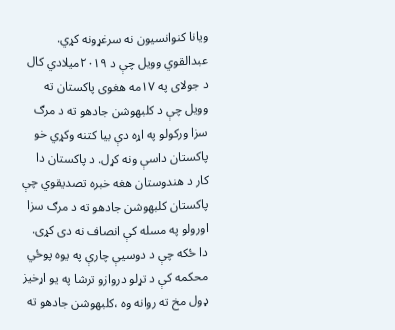ویانا کنوانسیون نه سرغړونه کړي. عبدالقوي وویل چې د ۲۰۱۹میلادي کال د جولای په ۱۷مه هغوی پاکستان ته وویل چې د کلبهوشن جادهو ته د مرګ سزا ورکولو په اړه دې بیا کتنه وکړي خو پاکستان داسې ونه کړل. د پاکستان دا کار د هندوستان هغه خبره تصدیقوي چې پاکستان کلبهوشن جادهو ته د مرګ سزا اورولو په مسله کې انصاف نه دی کړی. دا ځکه چې د دوسیې چارې په یوه پوځي محکمه کې د تړلو دروازو ترشا په یو اړخیز ډول مخ ته روانه وه ،کلبهوشن جادهو ته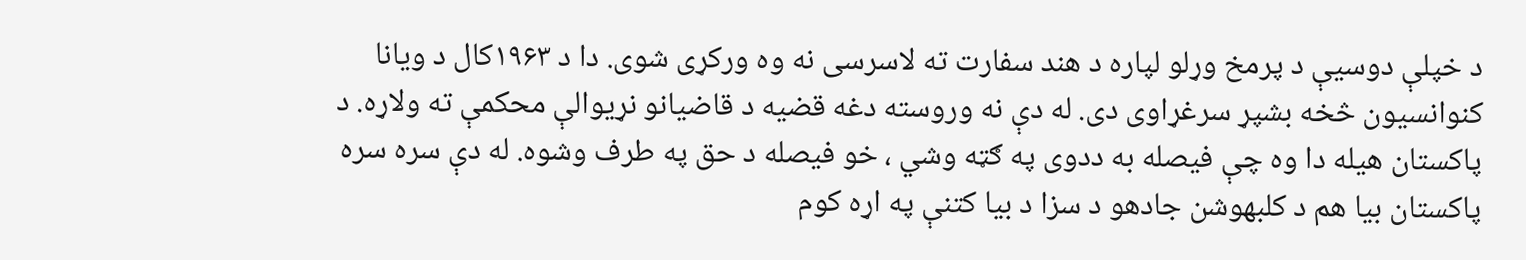د خپلې دوسیې د پرمخ وړلو لپاره د هند سفارت ته لاسرسی نه وه ورکړی شوی. دا د ۱۹۶۳کال د ویانا کنوانسیون څخه بشپړ سرغړاوی دی. له دې نه وروسته دغه قضیه د قاضیانو نړیوالې محکمې ته ولاړه. د پاکستان هیله دا وه چې فیصله به ددوی په ګټه وشي ، خو فیصله د حق په طرف وشوه. له دې سره سره پاکستان بیا هم د کلبهوشن جادهو د سزا د بیا کتنې په اړه کوم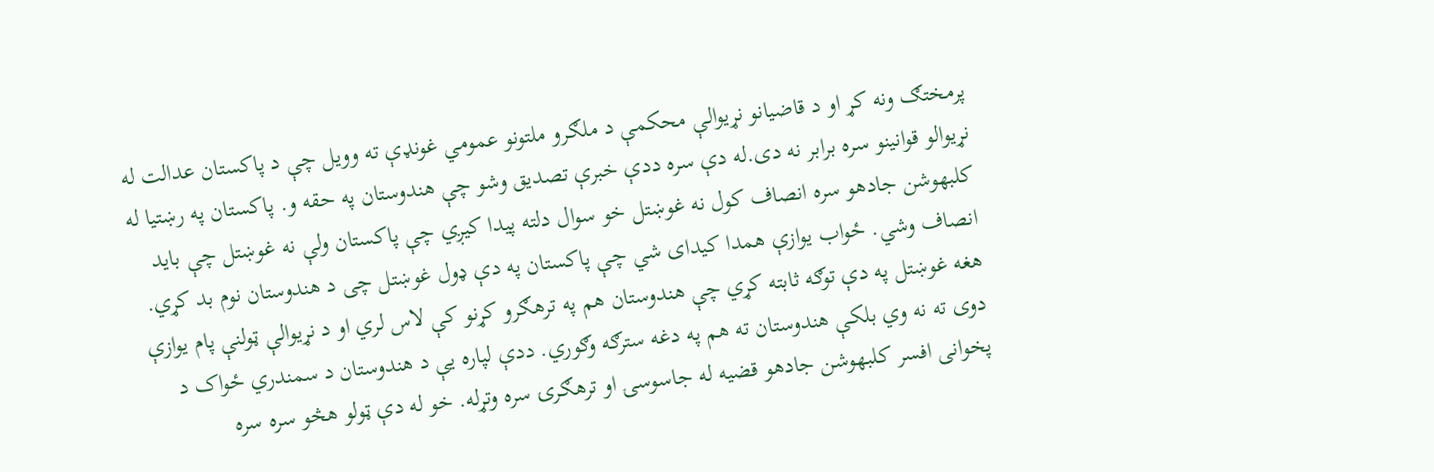پرمختګ ونه کړ او د قاضیانو نړیوالې محکمې د ملګرو ملتونو عمومي غونډې ته وویل چې د پاکستان عدالت له نړیوالو قوانینو سره برابر نه دی.له دې سره ددې خبرې تصدیق وشو چې هندوستان په حقه و. پاکستان په رښتیا له کلبهوشن جادهو سره انصاف کول نه غوښتل خو سوال دلته پیدا کیږي چې پاکستان ولې نه غوښتل چې باید انصاف وشي. ځواب یوازې همدا کیدای شي چې پاکستان په دې ډول غوښتل چی د هندوستان نوم بد کړي. هغه غوښتل په دې توګه ثابته کړي چې هندوستان هم په ترهګرو کړنو کې لاس لري او د نړیوالې ټولنې پام یوازې دوی ته نه وي بلکې هندوستان ته هم په دغه سترګه وګوري. ددې لپاره یې د هندوستان د سمندري ځواک د پخوانی افسر کلبهوشن جادهو قضیه له جاسوسۍ او ترهګرۍ سره وتړله. خو له دې ټولو هڅو سره سره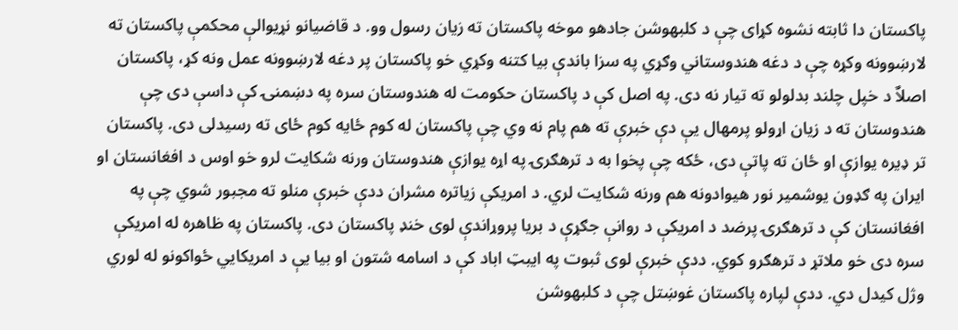پاکستان دا ثابته نشوه کړای چې د کلبهوشن جادهو موخه پاکستان ته زیان رسول وو. د قاضیانو نړیوالې محکمې پاکستان ته لارښوونه وکړه چې د دغه هندوستاني وګړي په سزا باندې بیا کتنه وکړي خو پاکستان پر دغه لارښوونه عمل ونه کړ، پاکستان اصلاٌ د خپل چلند بدلولو ته تیار نه دی. په اصل کې د پاکستان حکومت له هندوستان سره په دښمنۍ کې داسې دی چې هندوستان ته د زیان اړولو پرمهال یې دې خبرې ته هم پام نه وي چې پاکستان له کوم ځایه کوم ځای ته رسیدلی دی. پاکستان تر ډيره یوازې او ځان ته پاتې دی، ځکه چې پخوا به د ترهګرۍ په اړه یوازې هندوستان ورنه شکایت لرو خو اوس د افغانستان او ایران په ګډون یوشمیر نور هیوادونه هم ورنه شکایت لري. د امریکې زیاتره مشران ددې خبرې منلو ته مجبور شوي چې په افغانستان کې د ترهګرۍ پرضد د امریکې د روانې جګړې د بریا پروړاندې لوی خنډ پاکستان دی. پاکستان په ظاهره له امریکې سره دی خو ملاتړ د ترهګرو کوي. ددې خبرې لوی ثبوت په ایبټ اباد کې د اسامه شتون او بیا یې د امریکایي ځواکونو له لوري وژل کیدل دي. ددې لپاره پاکستان غوښتل چې د کلبهوشن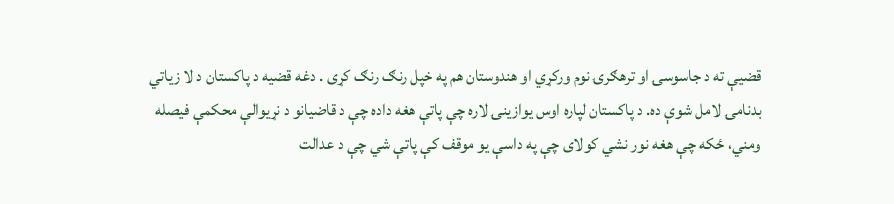قضیې ته د جاسوسۍ او ترهګرۍ نوم ورکړي او هندوستان هم په خپل رنګ رنګ کړی . دغه قضیه د پاکستان د لا زیاتي بدنامۍ لامل شوې ده. د پاکستان لپاره اوس یوازینۍ لاره چې پاتې هغه داده چې د قاضیانو د نړیوالې محکمې فیصله ومني، ځکه چې هغه نور نشي کولای چې په داسې یو موقف کې پاتې شي چې د عدالت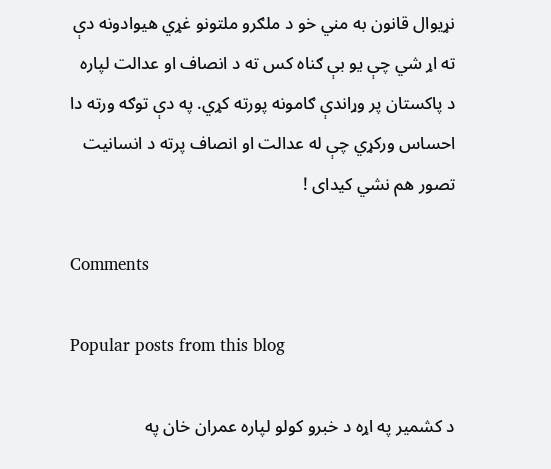نړیوال قانون به مني خو د ملګرو ملتونو غړي هیوادونه دې ته اړ شي چې یو بې ګناه کس ته د انصاف او عدالت لپاره د پاکستان پر وړاندې ګامونه پورته کړي. په دې توګه ورته دا احساس ورکړي چې له عدالت او انصاف پرته د انسانیت تصور هم نشي کیدای !

Comments

Popular posts from this blog

د کشمیر په اړه د خبرو کولو لپاره عمران خان په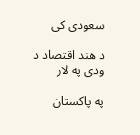سعودی کی

د هند اقتصاد د ودی په لار

په پاکستان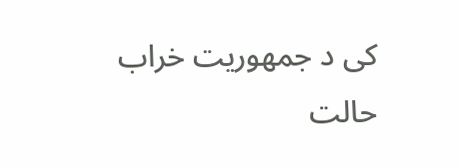کی د جمهوریت خراب حالت